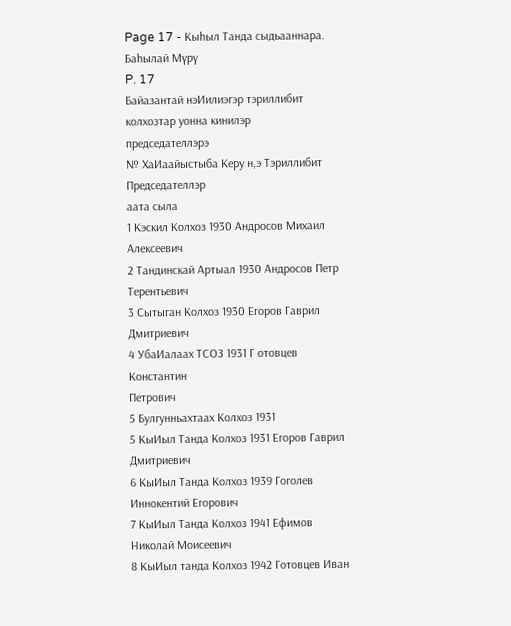Page 17 - Кыһыл Танда сыдьааннара. Баһылай Мүрү
P. 17
Байазантай нэИилиэгэр тэриллибит колхозтар уонна кинилэр
председателлэрэ
№ ХаИаайыстыба Керу н,э Тэриллибит Председателлэр
аата сыла
1 Кэскил Колхоз 1930 Андросов Михаил
Алексеевич
2 Тандинскай Артыал 1930 Андросов Петр Терентьевич
3 Сытыган Колхоз 1930 Егоров Гаврил Дмитриевич
4 УбаИалаах ТСОЗ 1931 Г отовцев Константин
Петрович
5 Булгунньахтаах Колхоз 1931
5 КыИыл Танда Колхоз 1931 Егоров Гаврил Дмитриевич
6 КыИыл Танда Колхоз 1939 Гоголев Иннокентий Егорович
7 КыИыл Танда Колхоз 1941 Ефимов Николай Моисеевич
8 КыИыл танда Колхоз 1942 Готовцев Иван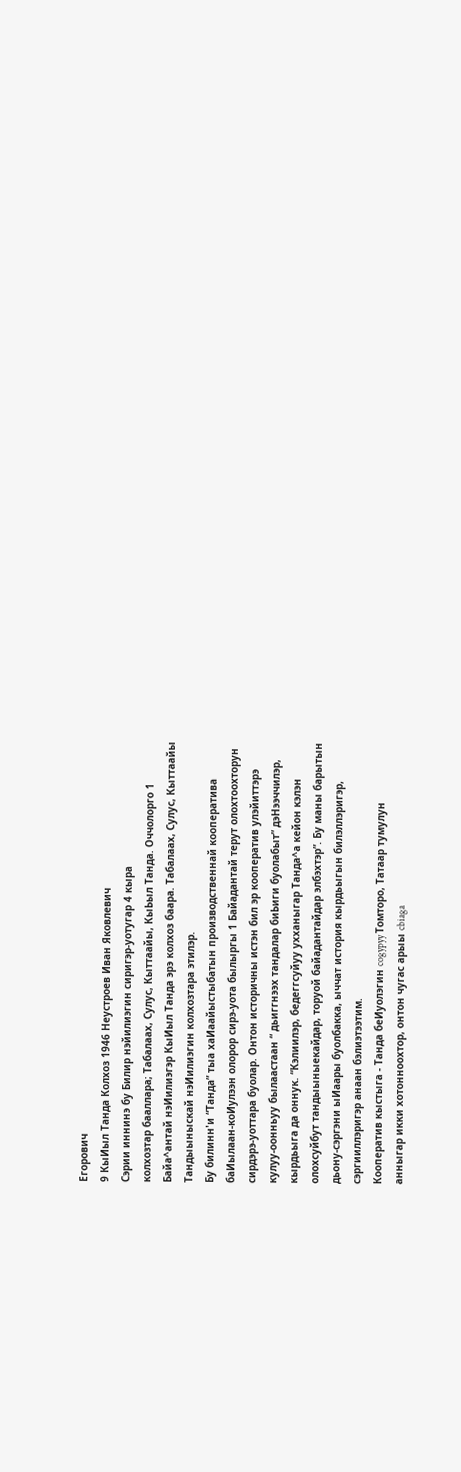Егорович
9 КыИыл Танда Колхоз 1946 Неустроев Иван Яковлевич
Сэрии иннинэ бу Билир нэйилиэгин сиригэр-уотугар 4 кыра
колхозтар бааллара; Табалаах, Сулус, Кыттаайы, КыЬыл Танда. Оччолорго 1
Байа^антай нэИилиэгэр КыИыл Танда эрэ колхоз баара. Табалаах, Сулус, Кыттаайы
Тандыыныскай нэИилиэгин колхозтара этилэр.
Бу билинн'и “Танда” тыа хаИаайыстыбатын производственнай кооператива
баИылаан-коИулээн олорор сирэ-уота былыргы 1 Байадантай терут олохтоохторун
сирдэрэ-уоттара буолар. Онтон историчны истэн бил эр кооператив улэйиттэрэ
кулуу-оонньуу былаастаан “ дьиггнээх тандалар биЬиги буолабыт” дэНээччилэр,
кырдьыга да оннук. “Кэлиилэр, бедеггсуйуу ухханыгар Танда^а кейон кэлэн
олохсуйбут тандыыныекайдар, торуой байадантайдар элбэхтэр”. Бу маны барытын
дьону-сэргэни ыИаары буолбакка, ыччат история кырдьыгын билэллэригэр,
сэргииллэригэр анаан бэлиэтээтим.
Кооператив кыстыга - Танда беИуолэгин cogypyy Томторо, Татаар тумулун
анныгар икки хотонноохтор, онтон чугас арыы cbiaga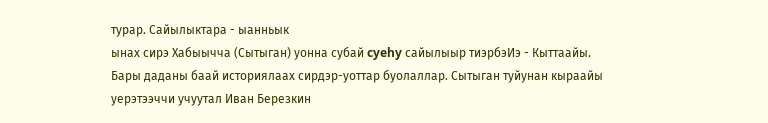турар. Сайылыктара - ыанньык
ынах сирэ Хабыычча (Сытыган) уонна субай cyehy сайылыыр тиэрбэИэ - Кыттаайы.
Бары даданы баай историялаах сирдэр-уоттар буолаллар. Сытыган туйунан кыраайы
уерэтээччи учуутал Иван Березкин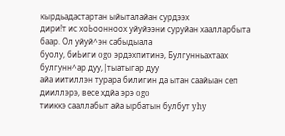кырдьадастартан ыйыталайан сурдээх
дири!т ис хоЬоонноох уйуйээни суруйан хаалларбыта баар. Ол уйуй^эн сабыдыала
буолу, биЬиги ogo эрдэхпитинэ, Булгунньахтаах булгунн^ар дуу,|тыатыгар дуу
айа иитиллэн турара билигин да ытан саайыан сеп дииллэрэ, весе хдйа эрэ ogo
тииккэ сааллабыт айа ырбатын булбут yhy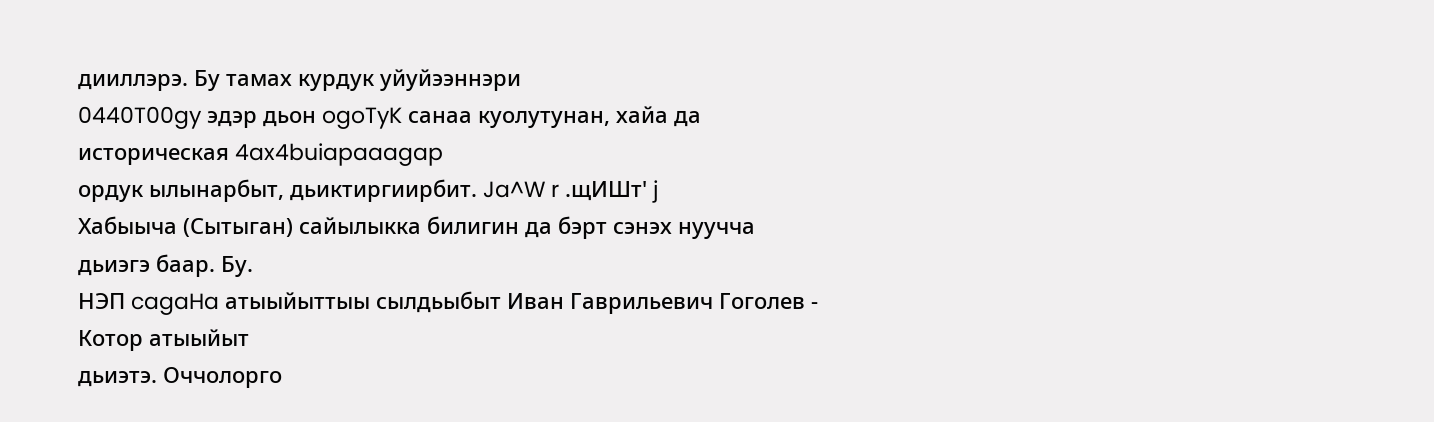дииллэрэ. Бу тамах курдук уйуйээннэри
0440T00gy эдэр дьон ogoTyK санаа куолутунан, хайа да историческая 4ax4buiapaaagap
ордук ылынарбыт, дьиктиргиирбит. Ja^W r .щИШт' j
Хабыыча (Сытыган) сайылыкка билигин да бэрт сэнэх нуучча дьиэгэ баар. Бу.
НЭП cagaHa атыыйыттыы сылдьыбыт Иван Гаврильевич Гоголев - Котор атыыйыт
дьиэтэ. Оччолорго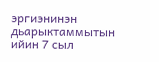эргиэнинэн дьарыктаммытын ийин 7 сыл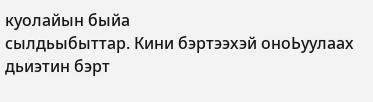куолайын быйа
сылдьыбыттар. Кини бэртээхэй оноЬуулаах дьиэтин бэрт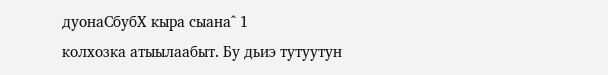дуонаСбубХ кыра сыана^ 1
колхозка атыылаабыт. Бу дьиэ тутуутун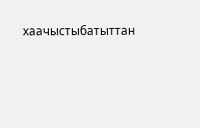хаачыстыбатыттан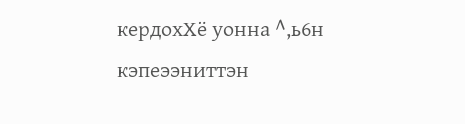кердохХё уонна ^,ь6н
кэпеээниттэн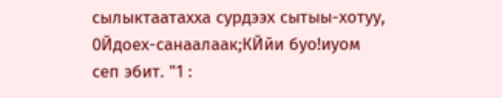сылыктаатахха сурдээх сытыы-хотуу, 0Йдоех-санаалаак;КЙйи буо!иуом
сеп эбит. "1 :